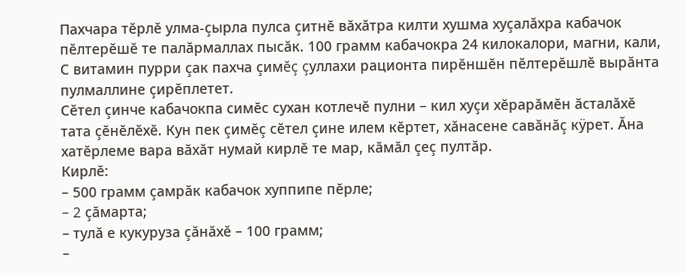Пахчара тĕрлĕ улма-çырла пулса çитнĕ вăхăтра килти хушма хуçалăхра кабачок пĕлтерĕшĕ те палăрмаллах пысăк. 100 грамм кабачокра 24 килокалори, магни, кали, С витамин пурри çак пахча çимĕç çуллахи рационта пирĕншĕн пĕлтерĕшлĕ вырăнта пулмаллине çирĕплетет.
Сĕтел çинче кабачокпа симĕс сухан котлечĕ пулни – кил хуçи хĕрарăмĕн ăсталăхĕ тата çĕнĕлĕхĕ. Кун пек çимĕç сĕтел çине илем кĕртет, хăнасене савăнăç кÿрет. Ăна хатĕрлеме вара вăхăт нумай кирлĕ те мар, кăмăл çеç пултăр.
Кирлĕ:
– 500 грамм çамрăк кабачок хуппипе пĕрле;
– 2 çăмарта;
– тулă е кукуруза çăнăхĕ – 100 грамм;
–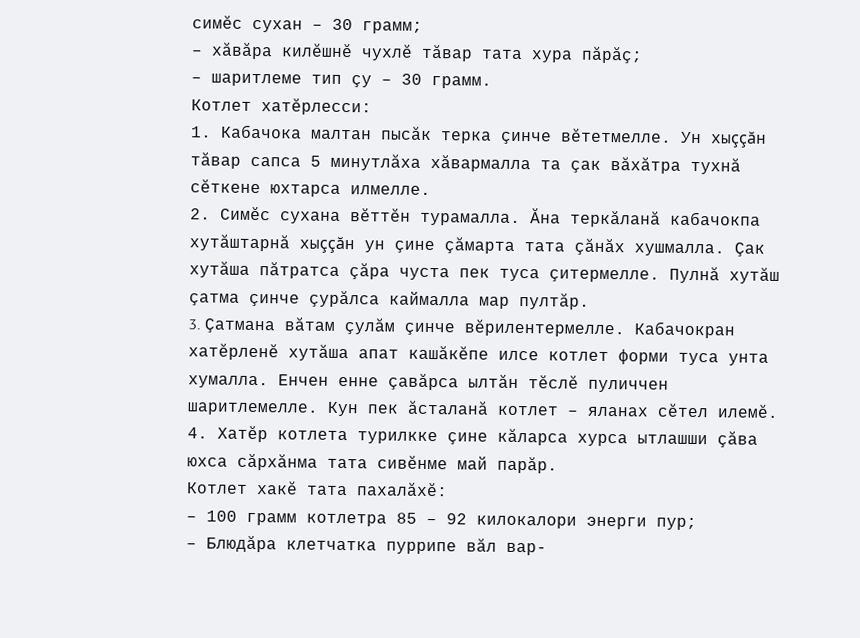симĕс сухан – 30 грамм;
– хăвăра килĕшнĕ чухлĕ тăвар тата хура пăрăç;
– шаритлеме тип çу – 30 грамм.
Котлет хатĕрлесси:
1. Кабачока малтан пысăк терка çинче вĕтетмелле. Ун хыççăн тăвар сапса 5 минутлăха хăвармалла та çак вăхăтра тухнă сĕткене юхтарса илмелле.
2. Симĕс сухана вĕттĕн турамалла. Ăна теркăланă кабачокпа хутăштарнă хыççăн ун çине çăмарта тата çăнăх хушмалла. Çак хутăша пăтратса çăра чуста пек туса çитермелле. Пулнă хутăш çатма çинче çурăлса каймалла мар пултăр.
3. Çатмана вăтам çулăм çинче вĕрилентермелле. Кабачокран хатĕрленĕ хутăша апат кашăкĕпе илсе котлет форми туса унта хумалла. Енчен енне çавăрса ылтăн тĕслĕ пуличчен шаритлемелле. Кун пек ăсталанă котлет – яланах сĕтел илемĕ.
4. Хатĕр котлета турилкке çине кăларса хурса ытлашши çăва юхса сăрхăнма тата сивĕнме май парăр.
Котлет хакĕ тата пахалăхĕ:
– 100 грамм котлетра 85 – 92 килокалори энерги пур;
– Блюдăра клетчатка пуррипе вăл вар-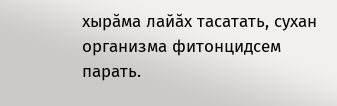хырăма лайăх тасатать, сухан организма фитонцидсем парать.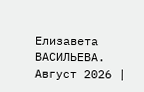Елизавета ВАСИЛЬЕВА.
Август 2026 |